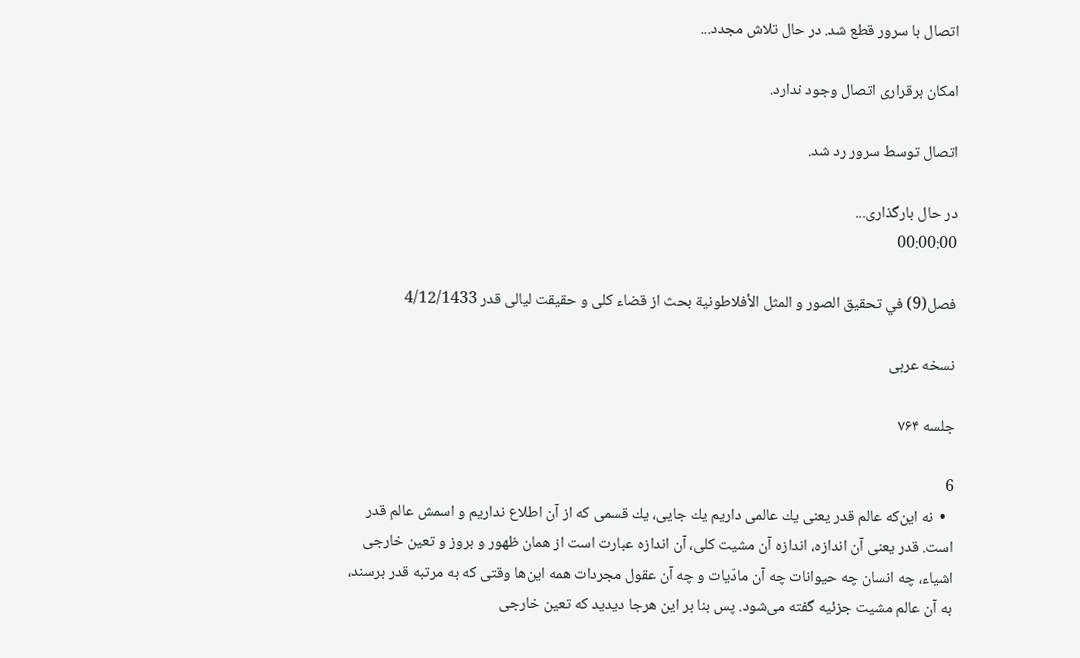اتصال با سرور قطع شد. در حال تلاش مجدد...

امکان برقراری اتصال وجود ندارد.

اتصال توسط سرور رد شد.

در حال بارگذاری...
00:00:00

فصل(9) في تحقيق الصور و المثل الأفلاطونية بحث از قضاء کلی و حقیقت لیالی قدر 4/12/1433

نسخه عربی

جلسه ۷۶۴

6
  •  نه این‌كه عالم قدر یعنی یك عالمی داریم یك جایی، یك قسمی كه از آن اطلاع نداریم و اسمش عالم قدر است. قدر یعنی آن اندازه، اندازه آن مشیت كلی، آن اندازه عبارت است از همان ظهور و بروز و تعین خارجی اشیاء، چه انسان چه حیوانات چه آن مادّیات و چه آن عقول مجردات همه این‌ها وقتی كه به مرتبه قدر برسند، به آن عالم مشیت جزئیه گفته می‌شود. پس بنا بر این هرجا دیدید كه تعین خارجی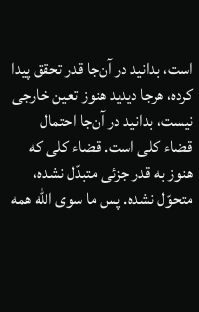است، بدانید در آن‌جا قدر تحقق پیدا كرده، هرجا دیدید هنوز تعین خارجی نیست، بدانید در آن‌جا احتمال قضاء كلی است. قضاء كلی كه هنوز به قدر جزئی متبدّل نشده، متحوّل نشده. پس ما سوی الله همه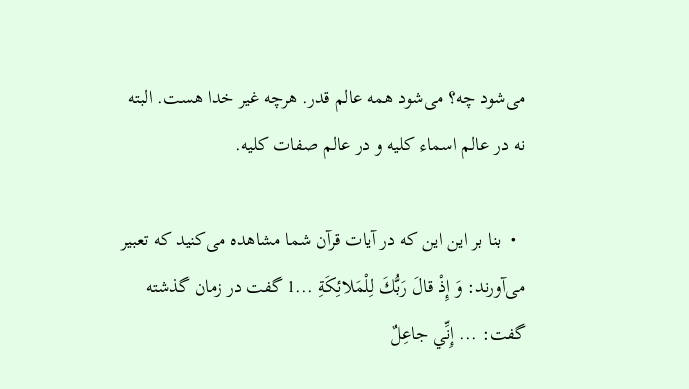می‌شود چه؟ می‌شود همه عالم قدر. هرچه غیر خدا هست. البته نه در عالم اسماء كلیه و در عالم صفات كلیه.

  •  بنا بر این این كه در آیات قرآن شما مشاهده می‌كنید كه تعبیر می‌آورند: وَ إِذْ قالَ رَبُّكَ لِلْمَلائِكَةِ ...1 گفت در زمان گذشته گفت: ... إِنِّي جاعِلٌ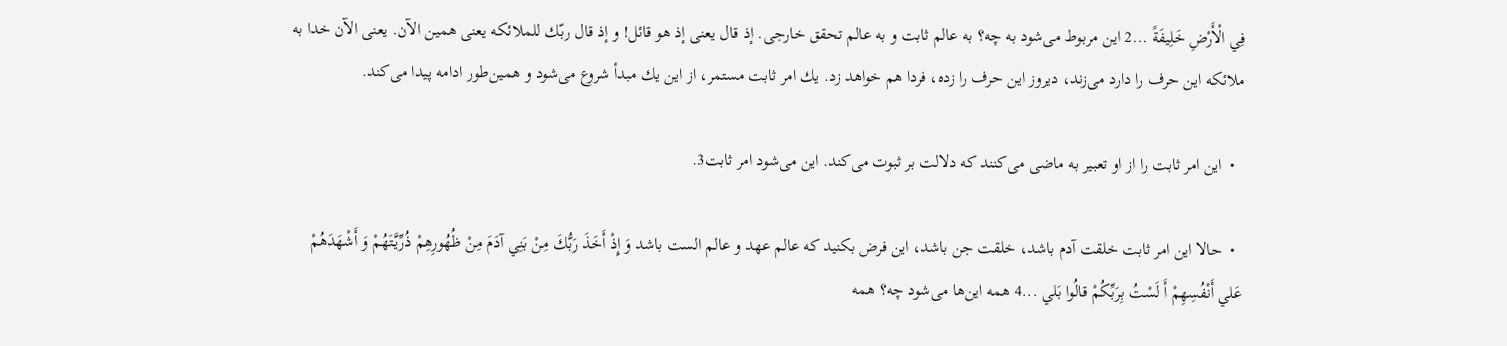فِي الْأَرْضِ خَلِيفَةً ...2 این مربوط می‌شود به چه؟ به عالم ثابت و به عالم تحقق خارجی. إذ قال یعنی إذ هو قائل! و إذ قال ربّك للملائكه یعنی همین الآن. یعنی الآن خدا به ملائكه این حرف را دارد می‌زند، دیروز این حرف را زده، فردا هم خواهد زد. یك امر ثابت مستمر، از این یك مبدأ شروع می‌شود و همین‌طور ادامه پیدا می‌كند.

  •  این امر ثابت را از او تعبیر به ماضی می‌كنند كه دلالت بر ثبوت می‌كند. این می‌شود امر ثابت3.

  •  حالا این امر ثابت خلقت آدم باشد، خلقت جن باشد، این فرض بكنید كه عالم عهد و عالم الست باشد وَ إِذْ أَخَذَ رَبُّكَ مِنْ بَنِي آدَمَ مِنْ ظُهُورِهِمْ ذُرِّيَّتَهُمْ وَ أَشْهَدَهُمْ عَلي أَنْفُسِهِمْ أَ لَسْتُ بِرَبِّكُمْ قالُوا بَلي ...4 همه این‌ها می‌شود چه؟ همه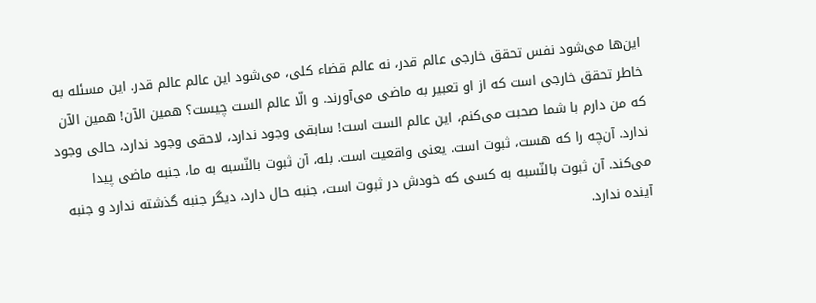این‌ها می‌شود نفس تحقق خارجی عالم قدر، نه عالم قضاء كلی، می‌شود این عالم عالم قدر. این مسئله به خاطر تحقق خارجی است كه از او تعبیر به ماضی می‌آورند. و الّا عالم الست چیست؟ همین الآن! همین الآن كه من دارم با شما صحبت می‌كنم، این عالم الست است! سابقی وجود ندارد، لاحقی وجود ندارد، حالی وجود ندارد. آن‌چه را كه هست، ثبوت است. یعنی واقعیت است. بله، آن ثبوت بالنّسبه به ما، جنبه ماضی پیدا می‌كند. آن ثبوت بالنّسبه به كسی كه خودش در ثبوت است، جنبه حال دارد، دیگر جنبه گذشته ندارد و جنبه آینده ندارد.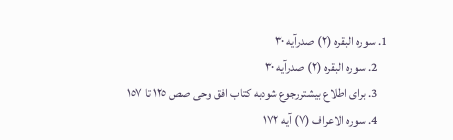1. سوره البقره (٢) صدرآيه ٣٠
    2. سوره البقره (٢) صدرآيه ٣٠
    3. براى اطلاع بيشتررجوع شودبه کتاب افق وحى صص ١٢٥ تا ١٥٧
    4. سوره الاعراف (٧) آيه ١٧٢